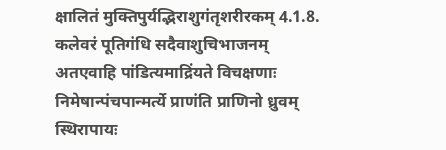क्षालितं मुक्तिपुर्यद्भिराशुगंतृशरीरकम् 4.1.8.
कलेवरं पूतिगंधि सदैवाशुचिभाजनम्
अतएवाहि पांडित्यमाद्रिंयते विचक्षणाः
निमेषान्पंचपान्मर्त्ये प्राणंति प्राणिनो ध्रुवम्
स्थिरापायः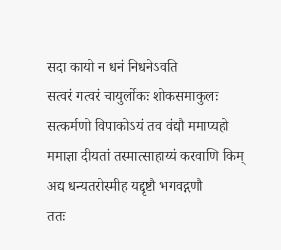सदा कायो न धनं निधनेऽवति
सत्वरं गत्वरं चायुर्लोकः शोकसमाकुलः
सत्कर्मणो विपाकोऽयं तव वंद्यौ ममाप्यहो
ममाज्ञा दीयतां तस्मात्साहाय्यं करवाणि किम्
अद्य धन्यतरोस्मीह यद्दृष्टौ भगवद्गणौ
ततः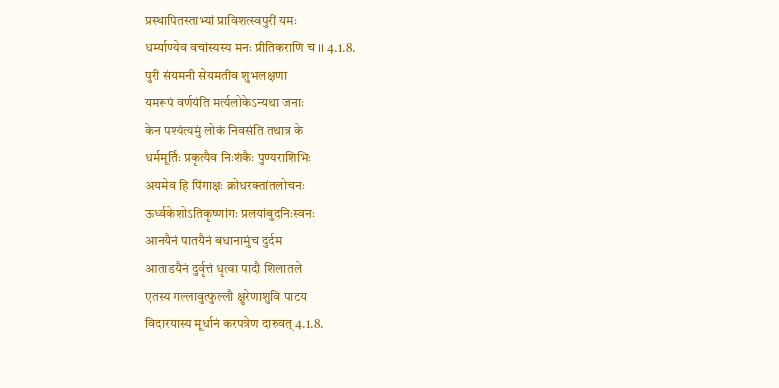प्रस्थापितस्ताभ्यां प्राविशत्स्वपुरीं यमः
धर्म्याण्येव वचांस्यस्य मनः प्रीतिकराणि च ।। 4.1.8.
पुरी संयमनी सेयमतीव शुभलक्षणा
यमरूपं वर्णयंति मर्त्यलोकेऽन्यथा जनाः
केन पश्यंत्यमुं लोकं निवसंति तथात्र के
धर्ममूर्तिः प्रकृत्यैव निःशंकैः पुण्यराशिभिः
अयमेव हि पिंगाक्षः क्रोधरक्तांतलोचनः
ऊर्ध्वकेशोऽतिकृष्णांगः प्रलयांबुदनिःस्वनः
आनयैनं पातयैनं बधानामुंच दुर्दम
आताडयैनं दुर्वृत्तं धृत्वा पादौ शिलातले
एतस्य गल्लावुत्फुल्लौ क्षुरेणाशुवि पाटय
विदारयास्य मूर्धानं करपत्रेण दारुवत् 4.1.8.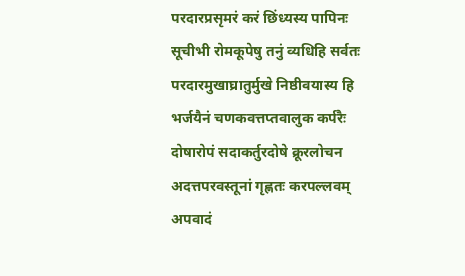परदारप्रसृमरं करं छिंध्यस्य पापिनः
सूचीभी रोमकूपेषु तनुं व्यधिहि सर्वतः
परदारमुखाघ्रातुर्मुखे निष्ठीवयास्य हि
भर्जयैनं चणकवत्तप्तवालुक कर्परैः
दोषारोपं सदाकर्तुरदोषे क्रूरलोचन
अदत्तपरवस्तूनां गृह्णतः करपल्लवम्
अपवादं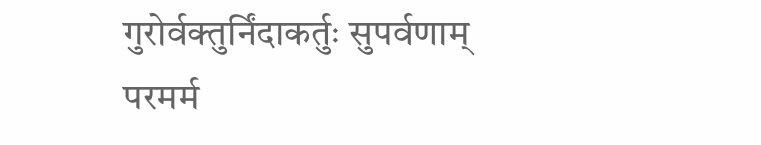गुरोर्वक्तुर्निंदाकर्तुः सुपर्वणाम्
परमर्म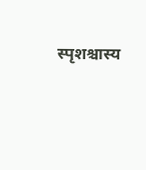स्पृशश्चास्य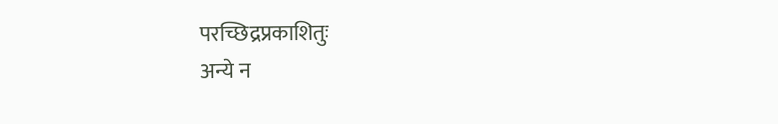परच्छिद्रप्रकाशितुः
अन्ये न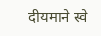दीयमाने स्वे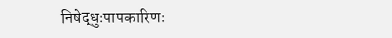निषेद्धुःपापकारिणः